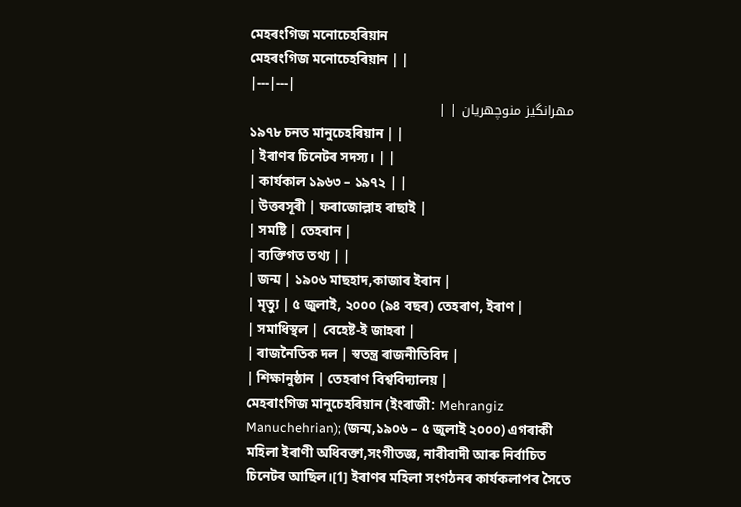মেহৰংগিজ মনোচেহৰিয়ান
মেহৰংগিজ মনোচেহৰিয়ান | |
|---|---|
مهرانگیز منوچهریان | |
১৯৭৮ চনত মানুচেহৰিয়ান | |
| ইৰাণৰ চিনেটৰ সদস্য। | |
| কাৰ্যকাল ১৯৬৩ – ১৯৭২ | |
| উত্তৰসূৰী | ফৰাজোল্লাহ ৰাছাই |
| সমষ্টি | তেহৰান |
| ব্যক্তিগত তথ্য | |
| জন্ম | ১৯০৬ মাছহাদ,কাজাৰ ইৰান |
| মৃত্যু | ৫ জুলাই, ২০০০ (৯৪ বছৰ) তেহৰাণ, ইৰাণ |
| সমাধিস্থল | বেহেষ্ট-ই জাহৰা |
| ৰাজনৈতিক দল | স্বতন্ত্ৰ ৰাজনীতিবিদ |
| শিক্ষানুষ্ঠান | তেহৰাণ বিশ্ববিদ্যালয় |
মেহৰাংগিজ মানুচেহৰিয়ান (ইংৰাজী: Mehrangiz Manuchehrian); (জন্ম,১৯০৬ – ৫ জুলাই ২০০০) এগৰাকী মহিলা ইৰাণী অধিবক্তা,সংগীতজ্ঞ, নাৰীবাদী আৰু নিৰ্বাচিত চিনেটৰ আছিল।[1] ইৰাণৰ মহিলা সংগঠনৰ কাৰ্যকলাপৰ সৈতে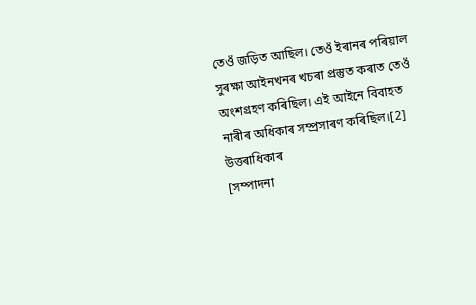তেওঁ জড়িত আছিল। তেওঁ ইৰানৰ পৰিয়াল সুৰক্ষা আইনখনৰ খচৰা প্ৰস্তুত কৰাত তেওঁ অংশগ্ৰহণ কৰিছিল। এই আইনে বিবাহত নাৰীৰ অধিকাৰ সম্প্ৰসাৰণ কৰিছিল।[2]
উত্তৰাধিকাৰ
[সম্পাদনা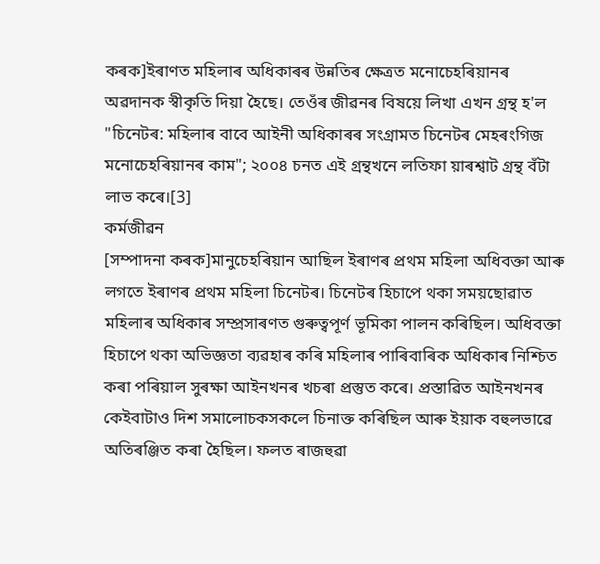কৰক]ইৰাণত মহিলাৰ অধিকাৰৰ উন্নতিৰ ক্ষেত্ৰত মনোচেহৰিয়ানৰ অৱদানক স্বীকৃতি দিয়া হৈছে। তেওঁৰ জীৱনৰ বিষয়ে লিখা এখন গ্ৰন্থ হ'ল "চিনেটৰ: মহিলাৰ বাবে আইনী অধিকাৰৰ সংগ্ৰামত চিনেটৰ মেহৰংগিজ মনোচেহৰিয়ানৰ কাম"; ২০০৪ চনত এই গ্ৰন্থখনে লতিফা য়াৰশ্বাট গ্ৰন্থ বঁটা লাভ কৰে।[3]
কৰ্মজীৱন
[সম্পাদনা কৰক]মানুচেহৰিয়ান আছিল ইৰাণৰ প্ৰথম মহিলা অধিবক্তা আৰু লগতে ইৰাণৰ প্ৰথম মহিলা চিনেটৰ। চিনেটৰ হিচাপে থকা সময়ছোৱাত মহিলাৰ অধিকাৰ সম্প্ৰসাৰণত গুৰুত্বপূৰ্ণ ভূমিকা পালন কৰিছিল। অধিবক্তা হিচাপে থকা অভিজ্ঞতা ব্যৱহাৰ কৰি মহিলাৰ পাৰিবাৰিক অধিকাৰ নিশ্চিত কৰা পৰিয়াল সুৰক্ষা আইনখনৰ খচৰা প্ৰস্তুত কৰে। প্ৰস্তাৱিত আইনখনৰ কেইবাটাও দিশ সমালোচকসকলে চিনাক্ত কৰিছিল আৰু ইয়াক বহুলভাৱে অতিৰঞ্জিত কৰা হৈছিল। ফলত ৰাজহুৱা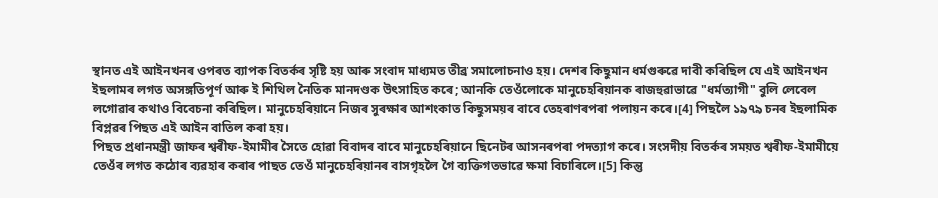স্থানত এই আইনখনৰ ওপৰত ব্যাপক বিতৰ্কৰ সৃষ্টি হয় আৰু সংবাদ মাধ্যমত তীব্ৰ সমালোচনাও হয়। দেশৰ কিছুমান ধৰ্মগুৰুৱে দাবী কৰিছিল যে এই আইনখন ইছলামৰ লগত অসঙ্গতিপূৰ্ণ আৰু ই শিথিল নৈতিক মানদণ্ডক উৎসাহিত কৰে; আনকি তেওঁলোকে মানুচেহৰিয়ানক ৰাজহুৱাভাৱে "ধৰ্মত্যাগী" বুলি লেবেল লগোৱাৰ কথাও বিবেচনা কৰিছিল। মানুচেহৰিয়ানে নিজৰ সুৰক্ষাৰ আশংকাত কিছুসময়ৰ বাবে তেহৰাণৰপৰা পলায়ন কৰে।[4] পিছলৈ ১৯৭৯ চনৰ ইছলামিক বিপ্লৱৰ পিছত এই আইন বাতিল কৰা হয়।
পিছত প্ৰধানমন্ত্ৰী জাফৰ শ্বৰীফ-ইমামীৰ সৈতে হোৱা বিবাদৰ বাবে মানুচেহৰিয়ানে ছিনেটৰ আসনৰপৰা পদত্যাগ কৰে। সংসদীয় বিতৰ্কৰ সময়ত শ্বৰীফ-ইমামীয়ে তেওঁৰ লগত কঠোৰ ব্যৱহাৰ কৰাৰ পাছত তেওঁ মানুচেহৰিয়ানৰ বাসগৃহলৈ গৈ ব্যক্তিগতভাৱে ক্ষমা বিচাৰিলে।[5] কিন্তু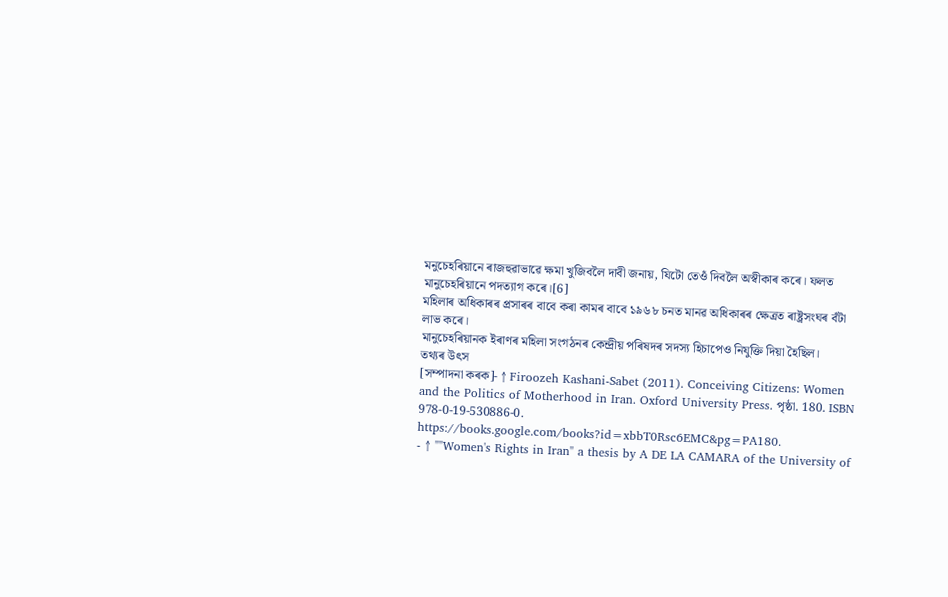মনুচেহৰিয়ানে ৰাজহুৱাভাৱে ক্ষমা খুজিবলৈ দাবী জনায়, যিটো তেওঁ দিবলৈ অস্বীকাৰ কৰে। ফলত মানুচেহৰিয়ানে পদত্যাগ কৰে।[6]
মহিলাৰ অধিকাৰৰ প্ৰসাৰৰ বাবে কৰা কামৰ বাবে ১৯৬৮ চনত মানৱ অধিকাৰৰ ক্ষেত্ৰত ৰাষ্ট্ৰসংঘৰ বঁটা লাভ কৰে।
মানুচেহৰিয়ানক ইৰাণৰ মহিলা সংগঠনৰ কেন্দ্ৰীয় পৰিষদৰ সদস্য হিচাপেও নিযুক্তি দিয়া হৈছিল।
তথ্যৰ উৎস
[সম্পাদনা কৰক]- ↑ Firoozeh Kashani-Sabet (2011). Conceiving Citizens: Women and the Politics of Motherhood in Iran. Oxford University Press. পৃষ্ঠা. 180. ISBN 978-0-19-530886-0. https://books.google.com/books?id=xbbT0Rsc6EMC&pg=PA180.
- ↑ ""Women's Rights in Iran" a thesis by A DE LA CAMARA of the University of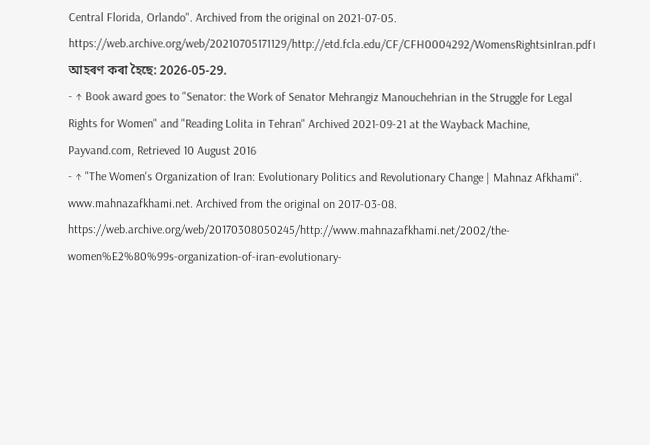Central Florida, Orlando". Archived from the original on 2021-07-05. https://web.archive.org/web/20210705171129/http://etd.fcla.edu/CF/CFH0004292/WomensRightsinIran.pdf। আহৰণ কৰা হৈছে: 2026-05-29.
- ↑ Book award goes to "Senator: the Work of Senator Mehrangiz Manouchehrian in the Struggle for Legal Rights for Women" and "Reading Lolita in Tehran" Archived 2021-09-21 at the Wayback Machine, Payvand.com, Retrieved 10 August 2016
- ↑ "The Women's Organization of Iran: Evolutionary Politics and Revolutionary Change | Mahnaz Afkhami". www.mahnazafkhami.net. Archived from the original on 2017-03-08. https://web.archive.org/web/20170308050245/http://www.mahnazafkhami.net/2002/the-women%E2%80%99s-organization-of-iran-evolutionary-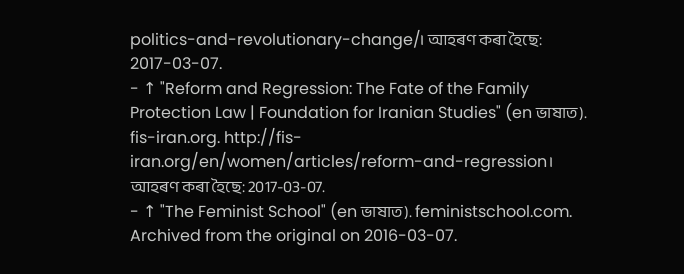politics-and-revolutionary-change/। আহৰণ কৰা হৈছে: 2017-03-07.
- ↑ "Reform and Regression: The Fate of the Family Protection Law | Foundation for Iranian Studies" (en ভাষাত). fis-iran.org. http://fis-iran.org/en/women/articles/reform-and-regression। আহৰণ কৰা হৈছে: 2017-03-07.
- ↑ "The Feminist School" (en ভাষাত). feministschool.com. Archived from the original on 2016-03-07.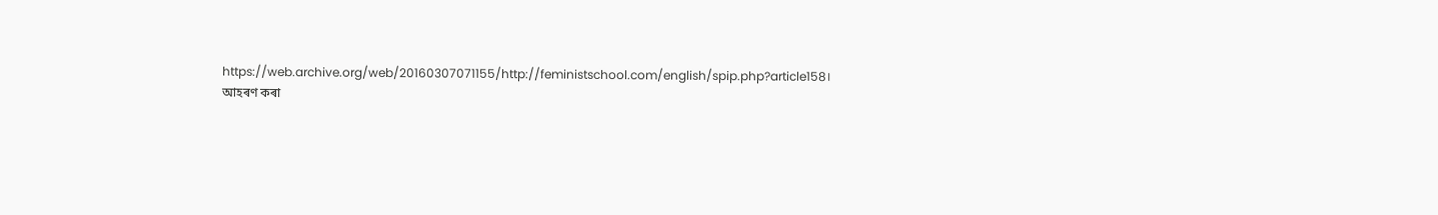https://web.archive.org/web/20160307071155/http://feministschool.com/english/spip.php?article158। আহৰণ কৰা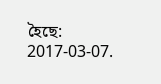হৈছে: 2017-03-07.